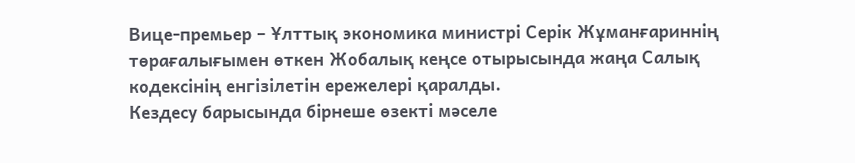Вице-премьер – Ұлттық экономика министрі Серік Жұманғариннің төрағалығымен өткен Жобалық кеңсе отырысында жаңа Салық кодексінің енгізілетін ережелері қаралды.
Кездесу барысында бірнеше өзекті мәселе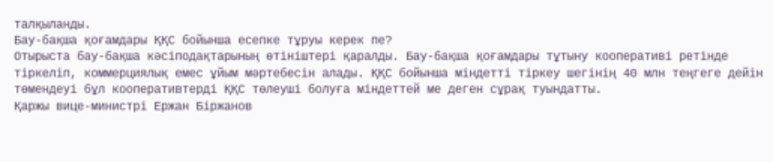талқыланды.
Бау-бақша қоғамдары ҚҚС бойынша есепке тұруы керек пе?
Отырыста бау-бақша кәсіподақтарының өтініштері қаралды. Бау-бақша қоғамдары тұтыну кооперативі ретінде тіркеліп, коммерциялық емес ұйым мәртебесін алады. ҚҚС бойынша міндетті тіркеу шегінің 40 млн теңгеге дейін төмендеуі бұл кооперативтерді ҚҚС төлеуші болуға міндеттей ме деген сұрақ туындатты.
Қаржы вице-министрі Ержан Біржанов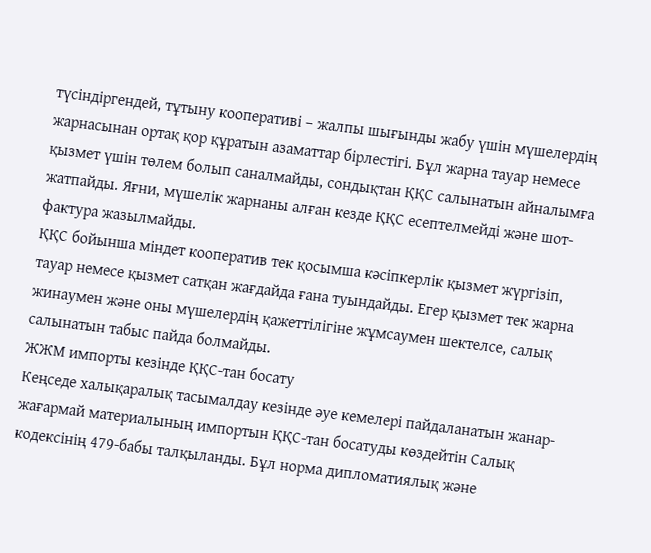түсіндіргендей, тұтыну кооперативі – жалпы шығынды жабу үшін мүшелердің жарнасынан ортақ қор құратын азаматтар бірлестігі. Бұл жарна тауар немесе қызмет үшін төлем болып саналмайды, сондықтан ҚҚС салынатын айналымға жатпайды. Яғни, мүшелік жарнаны алған кезде ҚҚС есептелмейді және шот-фактура жазылмайды.
ҚҚС бойынша міндет кооператив тек қосымша кәсіпкерлік қызмет жүргізіп, тауар немесе қызмет сатқан жағдайда ғана туындайды. Егер қызмет тек жарна жинаумен және оны мүшелердің қажеттілігіне жұмсаумен шектелсе, салық салынатын табыс пайда болмайды.
ЖЖМ импорты кезінде ҚҚС-тан босату
Кеңседе халықаралық тасымалдау кезінде әуе кемелері пайдаланатын жанар-жағармай материалының импортын ҚҚС-тан босатуды көздейтін Салық кодексінің 479-бабы талқыланды. Бұл норма дипломатиялық және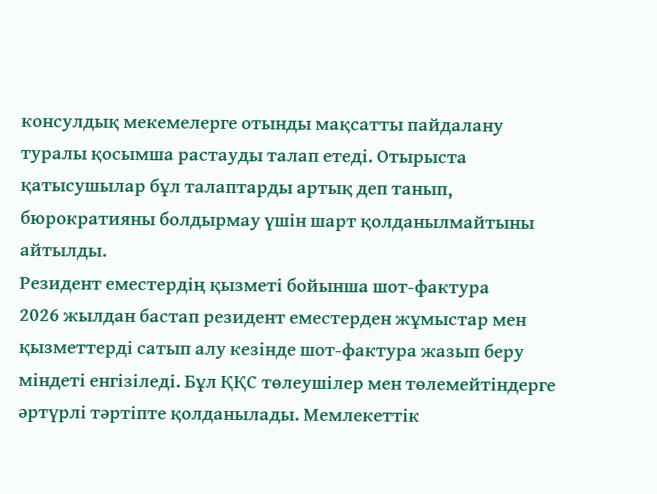консулдық мекемелерге отынды мақсатты пайдалану туралы қосымша растауды талап етеді. Отырыста қатысушылар бұл талаптарды артық деп танып, бюрократияны болдырмау үшін шарт қолданылмайтыны айтылды.
Резидент еместердің қызметі бойынша шот-фактура
2026 жылдан бастап резидент еместерден жұмыстар мен қызметтерді сатып алу кезінде шот-фактура жазып беру міндеті енгізіледі. Бұл ҚҚС төлеушілер мен төлемейтіндерге әртүрлі тәртіпте қолданылады. Мемлекеттік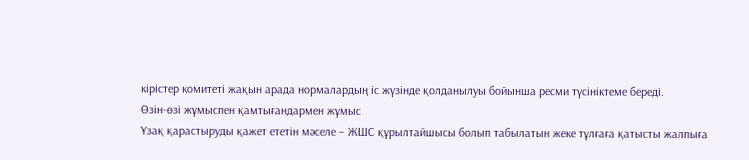кірістер комитеті жақын арада нормалардың іс жүзінде қолданылуы бойынша ресми түсініктеме береді.
Өзін-өзі жұмыспен қамтығандармен жұмыс
Ұзақ қарастыруды қажет ететін мәселе – ЖШС құрылтайшысы болып табылатын жеке тұлғаға қатысты жалпыға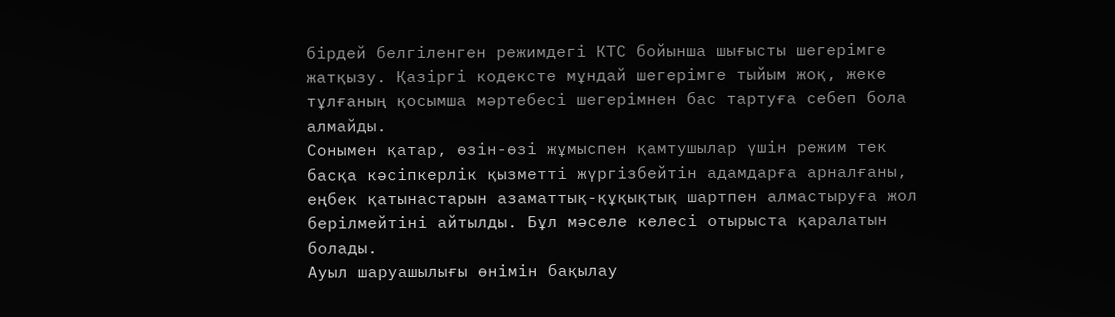бірдей белгіленген режимдегі КТС бойынша шығысты шегерімге жатқызу. Қазіргі кодексте мұндай шегерімге тыйым жоқ, жеке тұлғаның қосымша мәртебесі шегерімнен бас тартуға себеп бола алмайды.
Сонымен қатар, өзін-өзі жұмыспен қамтушылар үшін режим тек басқа кәсіпкерлік қызметті жүргізбейтін адамдарға арналғаны, еңбек қатынастарын азаматтық-құқықтық шартпен алмастыруға жол берілмейтіні айтылды. Бұл мәселе келесі отырыста қаралатын болады.
Ауыл шаруашылығы өнімін бақылау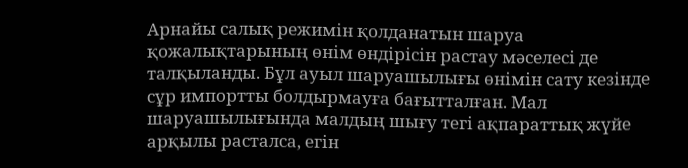Арнайы салық режимін қолданатын шаруа қожалықтарының өнім өндірісін растау мәселесі де талқыланды. Бұл ауыл шаруашылығы өнімін сату кезінде сұр импортты болдырмауға бағытталған. Мал шаруашылығында малдың шығу тегі ақпараттық жүйе арқылы расталса, егін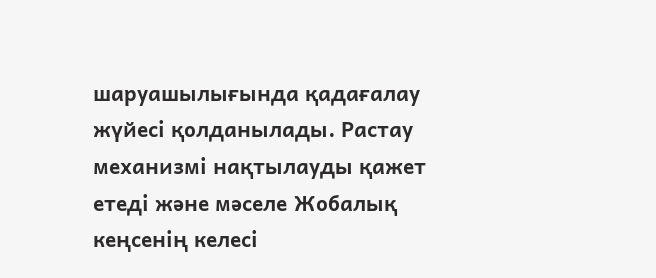шаруашылығында қадағалау жүйесі қолданылады. Растау механизмі нақтылауды қажет етеді және мәселе Жобалық кеңсенің келесі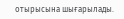отырысына шығарылады.